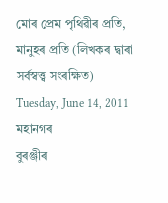মোৰ প্রেম পৃথিৱীৰ প্রতি, মানুহৰ প্রতি (লিখকৰ দ্বাৰা সৰ্বস্বত্ত্ব সংৰক্ষিত)
Tuesday, June 14, 2011
মহানগৰ
বুৰঞ্জীৰ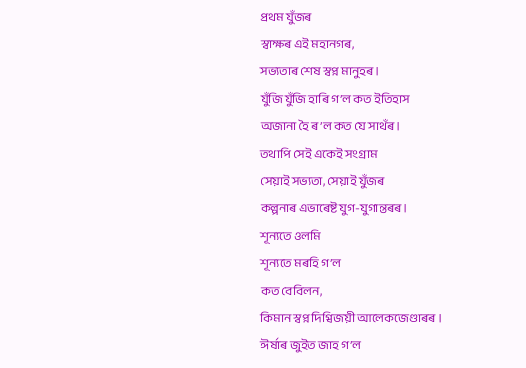প্রথম যুঁজৰ
স্বাক্ষৰ এই মহানগৰ,
সভ্যতাৰ শেষ স্বপ্ন মানুহৰ ।
যুঁজি যুঁজি হাৰি গ’ল কত ইতিহাস
অজানা হৈ ৰ’ল কত যে সাথঁৰ ।
তথাপি সেই একেই সংগ্রাম
সেয়াই সভ্যতা, সেয়াই যুঁজৰ
কল্পনাৰ এভাৰেষ্ট যুগ-যুগান্তৰৰ ।
শূন্যতে ওলমি
শূন্যতে মৰহি গ’ল
কত বেবিলন,
কিমান স্বপ্ন দিগ্বিজয়ী আলেকজেণ্ডাৰৰ ।
ঈৰ্ষাৰ জুইত জাহ গ’ল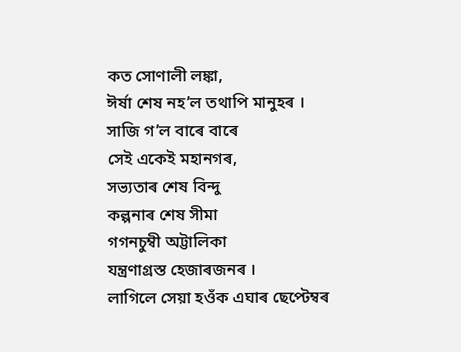কত সোণালী লঙ্কা,
ঈৰ্ষা শেষ নহ’ল তথাপি মানুহৰ ।
সাজি গ’ল বাৰে বাৰে
সেই একেই মহানগৰ,
সভ্যতাৰ শেষ বিন্দু
কল্পনাৰ শেষ সীমা
গগনচুম্বী অট্টালিকা
যন্ত্রণাগ্রস্ত হেজাৰজনৰ ।
লাগিলে সেয়া হওঁক এঘাৰ ছেপ্টেম্বৰ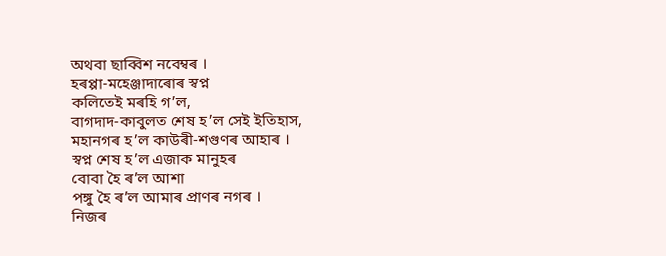অথবা ছাব্বিশ নবেম্বৰ ।
হৰপ্পা-মহেঞ্জাদাৰোৰ স্বপ্ন
কলিতেই মৰহি গ’ল,
বাগদাদ-কাবুলত শেষ হ’ল সেই ইতিহাস,
মহানগৰ হ’ল কাউৰী-শগুণৰ আহাৰ ।
স্বপ্ন শেষ হ’ল এজাক মানুহৰ
বোবা হৈ ৰ’ল আশা
পঙ্গু হৈ ৰ’ল আমাৰ প্রাণৰ নগৰ ।
নিজৰ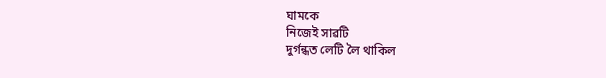ঘামকে
নিজেই সাৱটি
দুৰ্গন্ধত লেটি লৈ থাকিল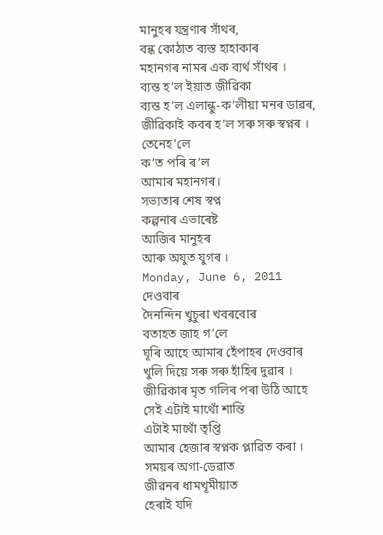মানুহৰ যন্ত্রণাৰ সাঁথৰ,
বন্ধ কোঠাত ব্যস্ত হাহাকাৰ
মহানগৰ নামৰ এক ব্যৰ্থ সাঁথৰ ।
ব্যস্ত হ’ল ইয়াত জীৱিকা
ব্যস্ত হ’ল এলান্ধু-ক’লীয়া মনৰ ডাৱৰ,
জীৱিকাই কবৰ হ’ল সৰু সৰু স্বপ্নৰ ।
তেনেহ’লে
ক’ত পৰি ৰ’ল
আমাৰ মহানগৰ।
সভ্যতাৰ শেষ স্বপ্ন
কল্পনাৰ এভাৰেষ্ট
আজিৰ মানুহৰ
আৰু অযুত যুগৰ ।
Monday, June 6, 2011
দেওবাৰ
দৈনন্দিন খুচুৰা খবৰবোৰ
বতাহত জাহ গ’লে
ঘূৰি আহে আমাৰ হেঁপাহৰ দেওবাৰ
খুলি দিয়ে সৰু সৰু হাঁহিৰ দুৱাৰ ।
জীৱিকাৰ মৃত গলিৰ পৰা উঠি আহে
সেই এটাই মাথোঁ শান্তি
এটাই মাথোঁ তৃপ্তি
আমাৰ হেজাৰ স্বপ্নক প্লাৱিত কৰা ।
সময়ৰ অগা-ডেৱাত
জীৱনৰ ধামখূমীয়াত
হেৰাই যদি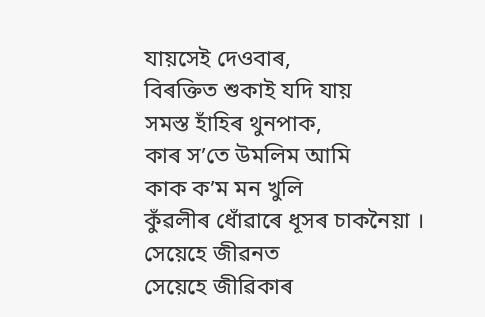যায়সেই দেওবাৰ,
বিৰক্তিত শুকাই যদি যায়
সমস্ত হাঁহিৰ থুনপাক,
কাৰ স’তে উমলিম আমি
কাক ক’ম মন খুলি
কুঁৱলীৰ ধোঁৱাৰে ধূসৰ চাকনৈয়া ।
সেয়েহে জীৱনত
সেয়েহে জীৱিকাৰ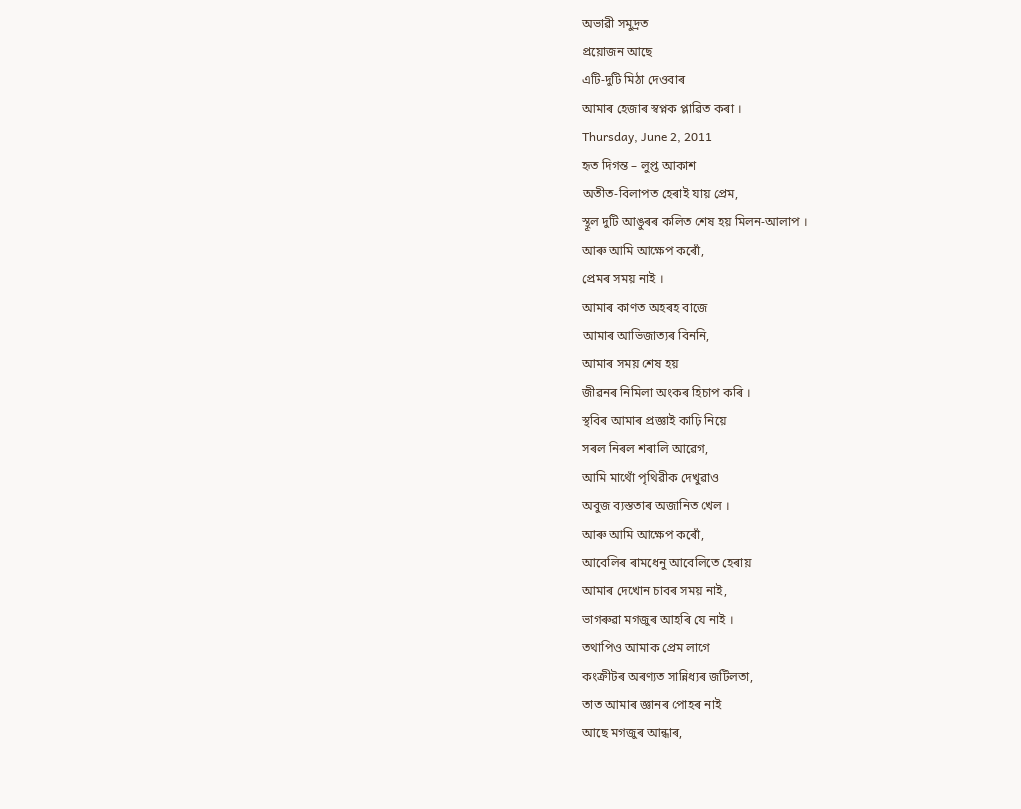অভাৱী সমুদ্রত
প্রয়োজন আছে
এটি-দুটি মিঠা দেওবাৰ
আমাৰ হেজাৰ স্বপ্নক প্লাৱিত কৰা ।
Thursday, June 2, 2011
হৃত দিগন্ত – লুপ্ত আকাশ
অতীত-বিলাপত হেৰাই যায় প্রেম,
স্থূল দুটি আঙুৰৰ কলিত শেষ হয় মিলন-আলাপ ।
আৰু আমি আক্ষেপ কৰোঁ,
প্রেমৰ সময় নাই ।
আমাৰ কাণত অহৰহ বাজে
আমাৰ আভিজাত্যৰ বিননি,
আমাৰ সময় শেষ হয়
জীৱনৰ নিমিলা অংকৰ হিচাপ কৰি ।
স্থবিৰ আমাৰ প্রজ্ঞাই কাঢ়ি নিয়ে
সৰল নিৰল শৰালি আৱেগ,
আমি মাথোঁ পৃথিৱীক দেখুৱাও
অবুজ ব্যস্ততাৰ অজানিত খেল ।
আৰু আমি আক্ষেপ কৰোঁ,
আবেলিৰ ৰামধেনু আবেলিতে হেৰায়
আমাৰ দেখোন চাবৰ সময় নাই,
ভাগৰুৱা মগজুৰ আহৰি যে নাই ।
তথাপিও আমাক প্রেম লাগে
কংক্রীটৰ অৰণ্যত সান্নিধ্যৰ জটিলতা,
তাত আমাৰ জ্ঞানৰ পোহৰ নাই
আছে মগজুৰ আন্ধাৰ,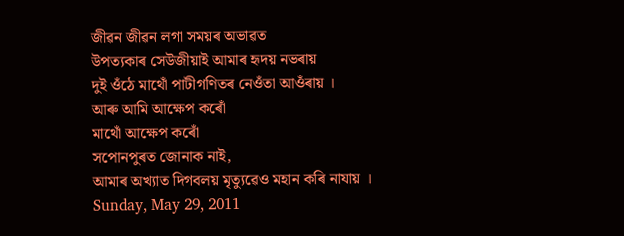জীৱন জীৱন লগা সময়ৰ অভাৱত
উপত্যকাৰ সেউজীয়াই আমাৰ হৃদয় নভৰায়
দুই ওঁঠে মাথোঁ পাটীগণিতৰ নেওঁতা আওঁৰায় ।
আৰু আমি আক্ষেপ কৰোঁ
মাথোঁ আক্ষেপ কৰোঁ
সপোনপুৰত জোনাক নাই,
আমাৰ অখ্যাত দিগবলয় মৃত্যুৱেও মহান কৰি নাযায় ।
Sunday, May 29, 2011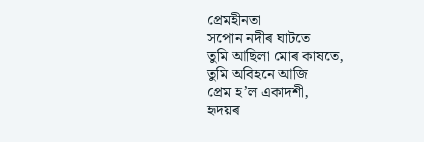প্রেমহীনতা
সপোন নদীৰ ঘাটতে
তুমি আছিলা মোৰ কাষতে,
তুমি অবিহনে আজি
প্রেম হ’ল একাদশী,
হৃদয়ৰ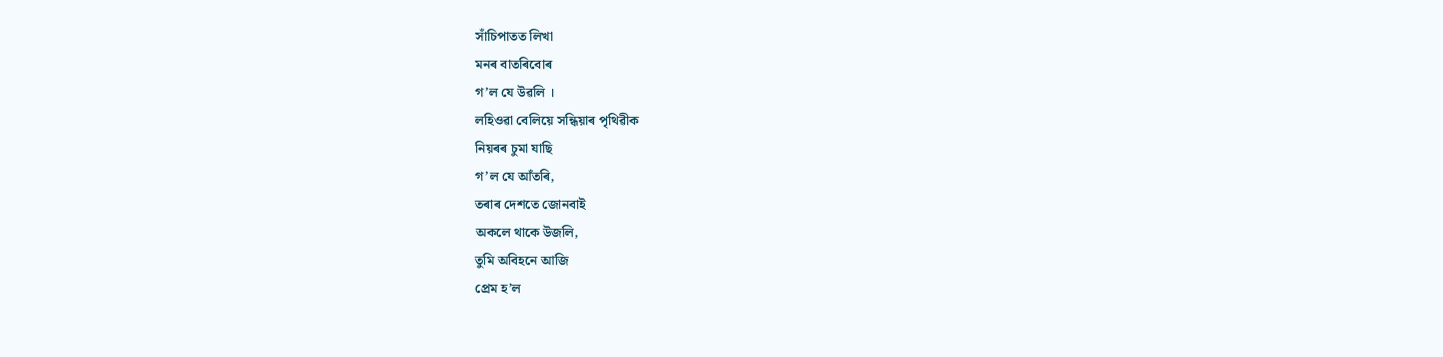সাঁচিপাতত লিখা
মনৰ বাতৰিবোৰ
গ’ল যে উৱলি ।
লহিওৱা বেলিয়ে সন্ধিয়াৰ পৃথিৱীক
নিয়ৰৰ চুমা যাছি
গ’ল যে আঁতৰি,
তৰাৰ দেশতে জোনবাই
অকলে থাকে উজলি,
তুমি অবিহনে আজি
প্রেম হ’ল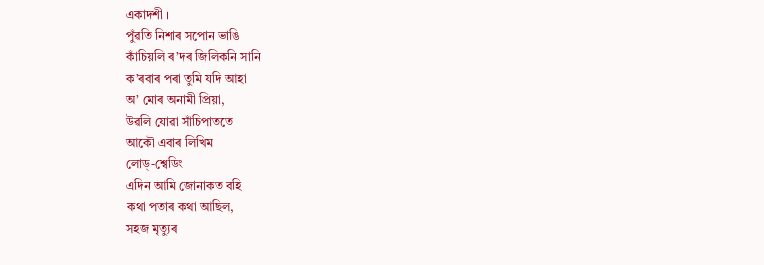একাদশী ।
পুঁৱতি নিশাৰ সপোন ভাঙি
কাঁচিয়লি ৰ’দৰ জিলিকনি সানি
ক’ৰবাৰ পৰা তুমি যদি আহা
অ’ মোৰ অনামী প্রিয়া,
উৱলি যোৱা সাঁচিপাততে
আকৌ এবাৰ লিখিম
লোড্-শ্বেডিং
এদিন আমি জোনাকত বহি
কথা পতাৰ কথা আছিল,
সহজ মৃত্যুৰ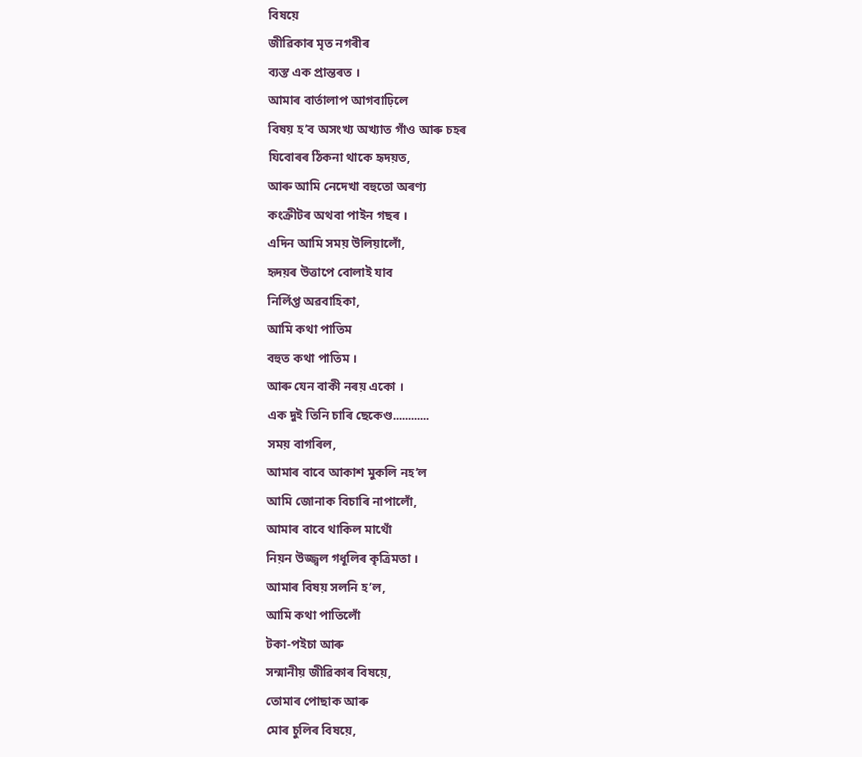বিষয়ে
জীৱিকাৰ মৃত নগৰীৰ
ব্যস্ত এক প্রান্তৰত ।
আমাৰ বাৰ্তালাপ আগবাঢ়িলে
বিষয় হ’ব অসংখ্য অখ্যাত গাঁও আৰু চহৰ
যিবোৰৰ ঠিকনা থাকে হৃদয়ত,
আৰু আমি নেদেখা বহুতো অৰণ্য
কংক্রীটৰ অথবা পাইন গছৰ ।
এদিন আমি সময় উলিয়ালোঁ,
হৃদয়ৰ উত্তাপে বোলাই যাব
নিৰ্লিপ্ত অৱবাহিকা,
আমি কথা পাতিম
বহুত কথা পাতিম ।
আৰু যেন বাকী নৰয় একো ।
এক দুই তিনি চাৰি ছেকেণ্ড............
সময় বাগৰিল,
আমাৰ বাবে আকাশ মুকলি নহ’ল
আমি জোনাক বিচাৰি নাপালোঁ,
আমাৰ বাবে থাকিল মাথোঁ
নিয়ন উজ্জ্বল গধূলিৰ কৃত্রিমতা ।
আমাৰ বিষয় সলনি হ’ল,
আমি কথা পাতিলোঁ
টকা-পইচা আৰু
সন্মানীয় জীৱিকাৰ বিষয়ে,
তোমাৰ পোছাক আৰু
মোৰ চুলিৰ বিষয়ে,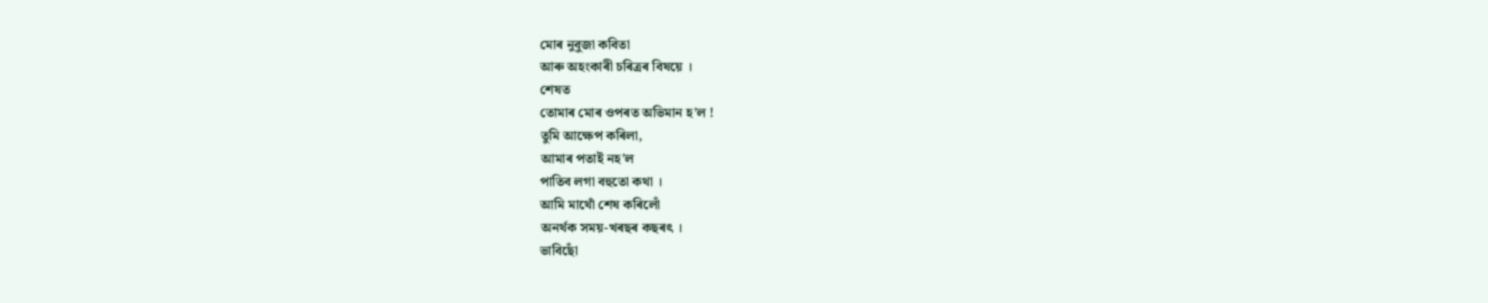মোৰ নুবুজা কবিতা
আৰু অহংকাৰী চৰিত্রৰ বিষয়ে ।
শেষত
তোমাৰ মোৰ ওপৰত অভিমান হ’ল !
তুমি আক্ষেপ কৰিলা,
আমাৰ পতাই নহ’ল
পাতিব লগা বহুতো কথা ।
আমি মাথোঁ শেষ কৰিলোঁ
অনৰ্থক সময়-খৰছৰ কছৰৎ ।
ভাবিছোঁ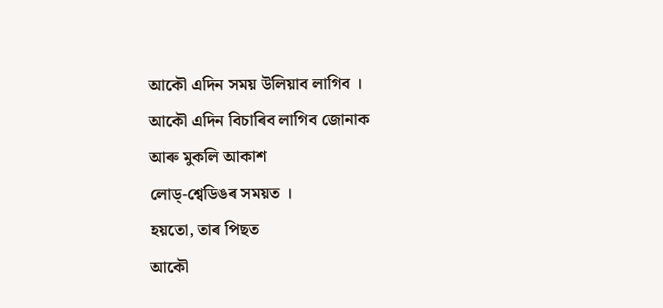আকৌ এদিন সময় উলিয়াব লাগিব ।
আকৌ এদিন বিচাৰিব লাগিব জোনাক
আৰু মুকলি আকাশ
লোড্-শ্বেডিঙৰ সময়ত ।
হয়তো, তাৰ পিছত
আকৌ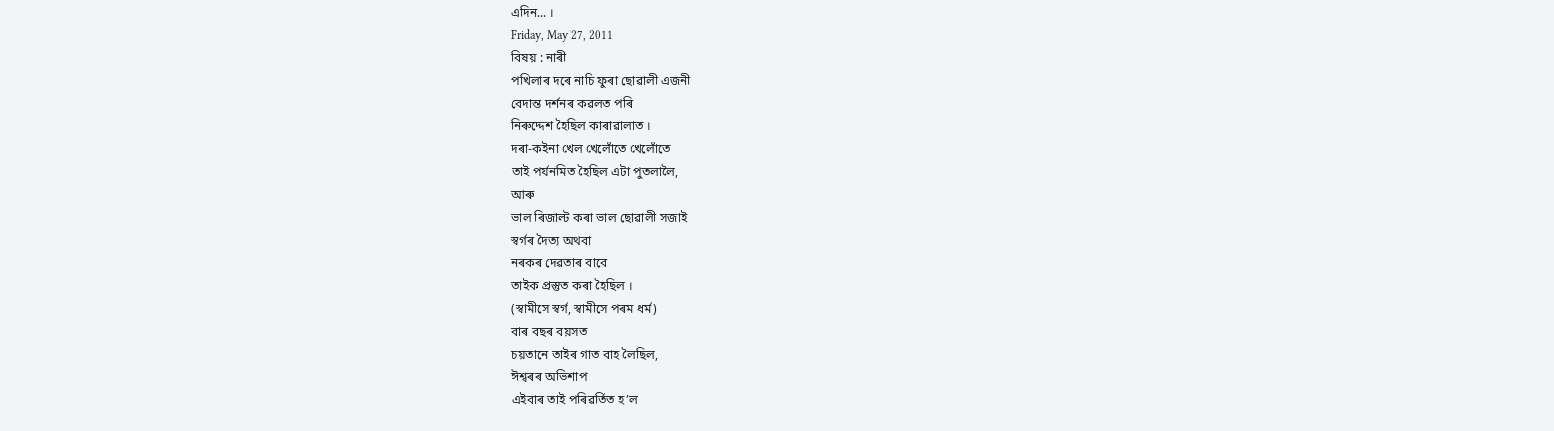এদিন... ।
Friday, May 27, 2011
বিষয় : নাৰী
পখিলাৰ দৰে নাচি ফুৰা ছোৱালী এজনী
বেদান্ত দৰ্শনৰ কৱলত পৰি
নিৰুদ্দেশ হৈছিল কাৰাৱালাত ।
দৰা-কইনা খেল খেলোঁতে খেলোঁতে
তাই পৰ্যনমিত হৈছিল এটা পুতলালৈ,
আৰু
ভাল ৰিজাল্ট কৰা ভাল ছোৱালী সজাই
স্বৰ্গৰ দৈত্য অথবা
নৰকৰ দেৱতাৰ বাবে
তাইক প্রস্তুত কৰা হৈছিল ।
(স্বামীসে স্বৰ্গ, স্বামীসে পৰম ধৰ্ম)
বাৰ বছৰ বয়সত
চয়তানে তাইৰ গাত বাহ লৈছিল,
ঈশ্বৰৰ অভিশাপ
এইবাৰ তাই পৰিৱৰ্তিত হ’ল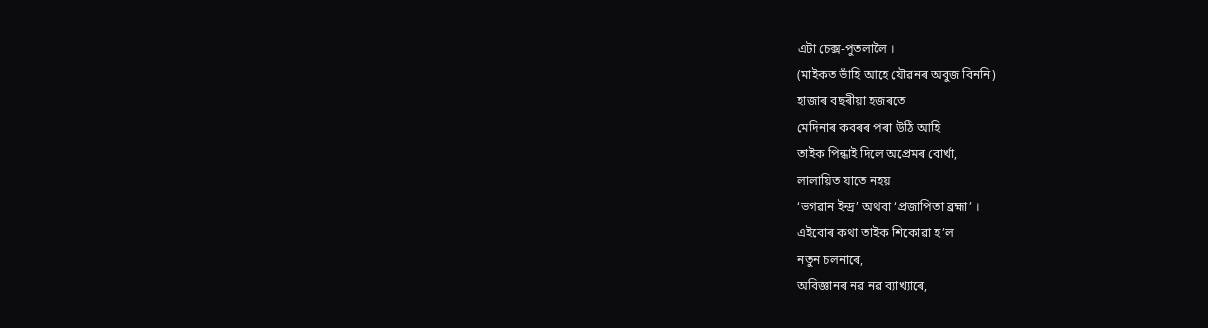এটা চেক্স-পুতলালৈ ।
(মাইকত ভাঁহি আহে যৌৱনৰ অবুজ বিননি)
হাজাৰ বছৰীয়া হজৰতে
মেদিনাৰ কবৰৰ পৰা উঠি আহি
তাইক পিন্ধাই দিলে অপ্রেমৰ বোৰ্খা,
লালায়িত যাতে নহয়
‘ভগৱান ইন্দ্র’ অথবা ‘প্রজাপিতা ব্রহ্মা’ ।
এইবোৰ কথা তাইক শিকোৱা হ’ল
নতুন চলনাৰে,
অবিজ্ঞানৰ নৱ নৱ ব্যাখ্যাৰে,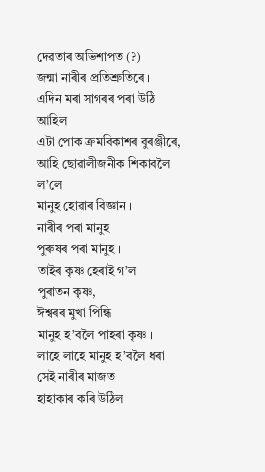দেৱতাৰ অভিশাপত (?)
জন্মা নাৰীৰ প্রতিশ্রুতিৰে ।
এদিন মৰা সাগৰৰ পৰা উঠি আহিল
এটা পোক ক্রমবিকাশৰ বুৰঞ্জীৰে,
আহি ছোৱালীজনীক শিকাবলৈ ল’লে
মানুহ হোৱাৰ বিজ্ঞান ।
নাৰীৰ পৰা মানুহ
পুৰুষৰ পৰা মানুহ ।
তাইৰ কৃষ্ণ হেৰাই গ’ল
পুৰাতন কৃষ্ণ,
ঈশ্বৰৰ মুখা পিন্ধি
মানুহ হ’বলৈ পাহৰা কৃষ্ণ ।
লাহে লাহে মানুহ হ’বলৈ ধৰা সেই নাৰীৰ মাজত
হাহাকাৰ কৰি উঠিল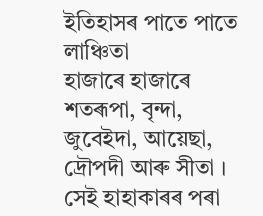ইতিহাসৰ পাতে পাতে লাঞ্চিতা
হাজাৰে হাজাৰে শতৰূপা, বৃন্দা,
জুবেইদা, আয়েছা, দ্রৌপদী আৰু সীতা ।
সেই হাহাকাৰৰ পৰা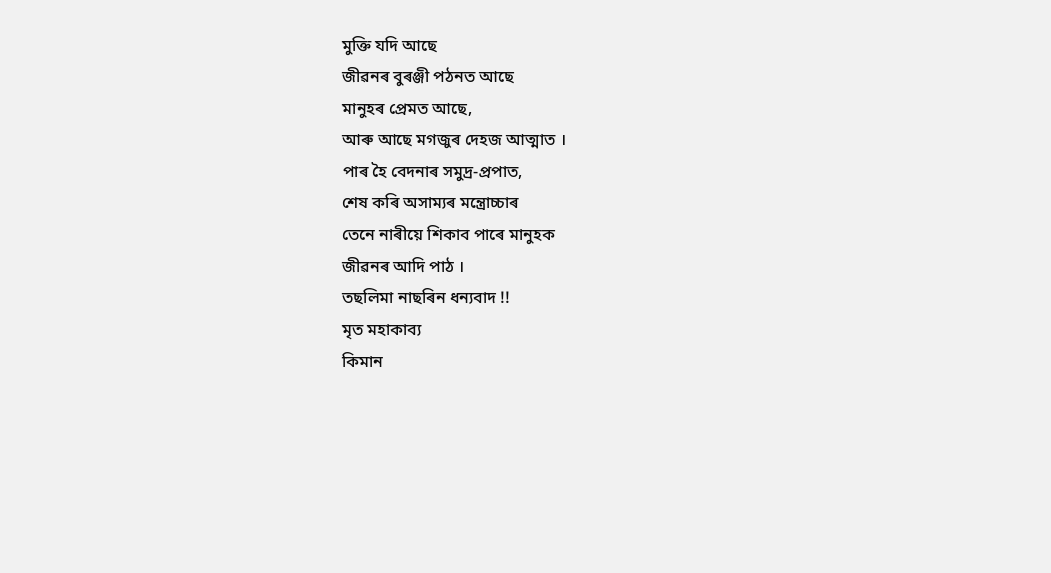মুক্তি যদি আছে
জীৱনৰ বুৰঞ্জী পঠনত আছে
মানুহৰ প্রেমত আছে,
আৰু আছে মগজুৰ দেহজ আত্মাত ।
পাৰ হৈ বেদনাৰ সমুদ্র-প্রপাত,
শেষ কৰি অসাম্যৰ মন্ত্রোচ্চাৰ
তেনে নাৰীয়ে শিকাব পাৰে মানুহক
জীৱনৰ আদি পাঠ ।
তছলিমা নাছৰিন ধন্যবাদ !!
মৃত মহাকাব্য
কিমান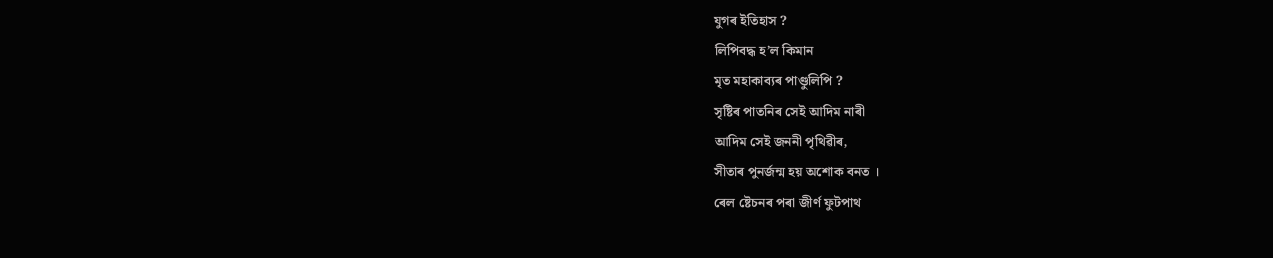যুগৰ ইতিহাস ?
লিপিবদ্ধ হ’ল কিমান
মৃত মহাকাব্যৰ পাণ্ডুলিপি ?
সৃষ্টিৰ পাতনিৰ সেই আদিম নাৰী
আদিম সেই জননী পৃথিৱীৰ,
সীতাৰ পুনৰ্জন্ম হয় অশোক বনত ।
ৰেল ষ্টেচনৰ পৰা জীৰ্ণ ফুটপাথ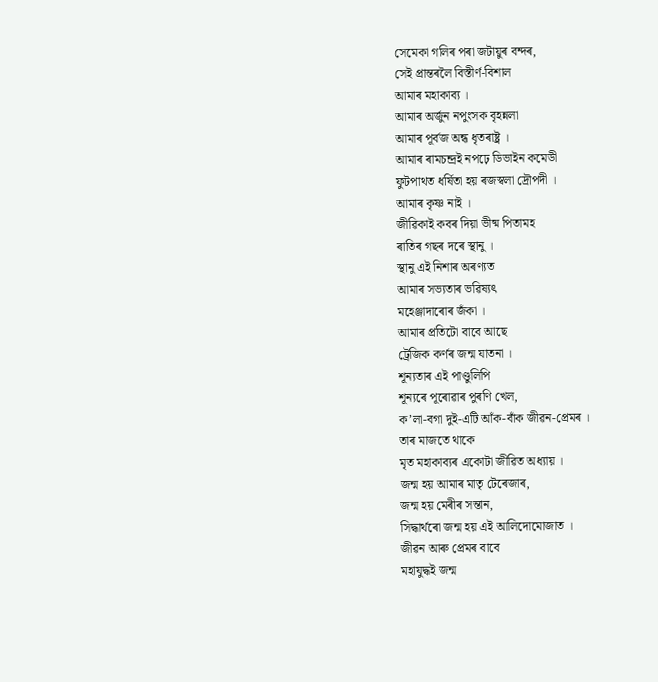সেমেকা গলিৰ পৰা জটায়ুৰ বন্দৰ,
সেই প্রান্তৰলৈ বিস্তীৰ্ণ-বিশাল
আমাৰ মহাকাব্য ।
আমাৰ অৰ্জুন নপুংসক বৃহন্নলা
আমাৰ পূৰ্বজ অন্ধ ধৃতৰাষ্ট্র ।
আমাৰ ৰামচন্দ্রই নপঢ়ে ডিভাইন কমেডী
ফুটপাথত ধৰ্ষিতা হয় ৰজস্বলা দ্রৌপদী ।
আমাৰ কৃষ্ণ নাই ।
জীৱিকাই কবৰ দিয়া ভীষ্ম পিতামহ
ৰাতিৰ গছৰ দৰে স্থানু ।
স্থানু এই নিশাৰ অৰণ্যত
আমাৰ সভ্যতাৰ ভৱিষ্যৎ
মহেঞ্জাদাৰোৰ জঁকা ।
আমাৰ প্রতিটো বাবে আছে
ট্রেজিক কৰ্ণৰ জন্ম যাতনা ।
শূন্যতাৰ এই পাণ্ডুলিপি
শূন্যৰে পূৰোৱাৰ পুৰণি খেল,
ক’লা-বগা দুই-এটি আঁক-বাঁক জীৱন-প্রেমৰ ।
তাৰ মাজতে থাকে
মৃত মহাকাব্যৰ একোটা জীৱিত অধ্যায় ।
জন্ম হয় আমাৰ মাতৃ টেৰেজাৰ,
জন্ম হয় মেৰীৰ সন্তান,
সিদ্ধাৰ্থৰো জন্ম হয় এই আলিদোমোজাত ।
জীৱন আৰু প্রেমৰ বাবে
মহাযুদ্ধই জন্ম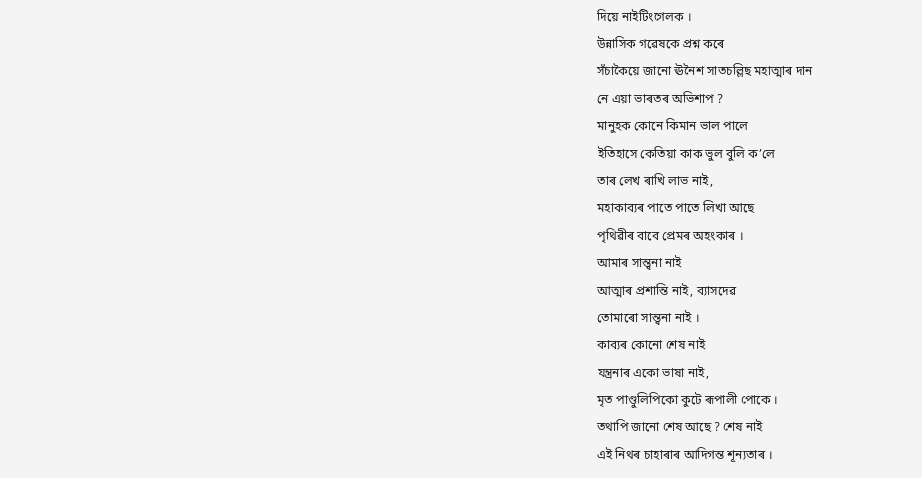দিয়ে নাইটিংগেলক ।
উন্নাসিক গৱেষকে প্রশ্ন কৰে
সঁচাকৈয়ে জানো ঊনৈশ সাতচল্লিছ মহাত্মাৰ দান
নে এয়া ভাৰতৰ অভিশাপ ?
মানুহক কোনে কিমান ভাল পালে
ইতিহাসে কেতিয়া কাক ভুল বুলি ক’লে
তাৰ লেখ ৰাখি লাভ নাই,
মহাকাব্যৰ পাতে পাতে লিখা আছে
পৃথিৱীৰ বাবে প্রেমৰ অহংকাৰ ।
আমাৰ সান্ত্বনা নাই
আত্মাৰ প্রশান্তি নাই, ব্যাসদেৱ
তোমাৰো সান্ত্বনা নাই ।
কাব্যৰ কোনো শেষ নাই
যন্ত্রনাৰ একো ভাষা নাই,
মৃত পাণ্ডুলিপিকো কুটে ৰূপালী পোকে ।
তথাপি জানো শেষ আছে ? শেষ নাই
এই নিথৰ চাহাৰাৰ আদিগন্ত শূন্যতাৰ ।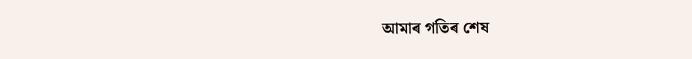আমাৰ গতিৰ শেষ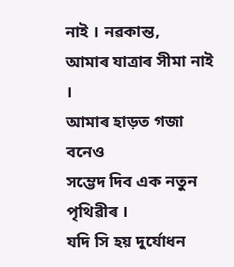নাই । নৱকান্ত,
আমাৰ যাত্রাৰ সীমা নাই ।
আমাৰ হাড়ত গজা বনেও
সম্ভেদ দিব এক নতুন পৃথিৱীৰ ।
যদি সি হয় দুৰ্যোধন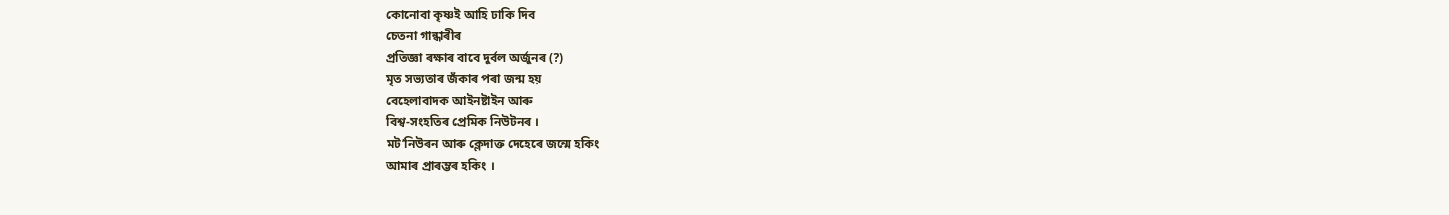কোনোবা কৃষ্ণই আহি ঢাকি দিব
চেতনা গান্ধাৰীৰ
প্রতিজ্ঞা ৰক্ষাৰ বাবে দুৰ্বল অৰ্জুনৰ (?)
মৃত সভ্যতাৰ জঁকাৰ পৰা জন্ম হয়
বেহেলাবাদক আইনষ্টাইন আৰু
বিশ্ব-সংহতিৰ প্রেমিক নিউটনৰ ।
মট’নিউৰন আৰু ক্লেদাক্ত দেহেৰে জন্মে হকিং
আমাৰ প্রাৰম্ভৰ হকিং ।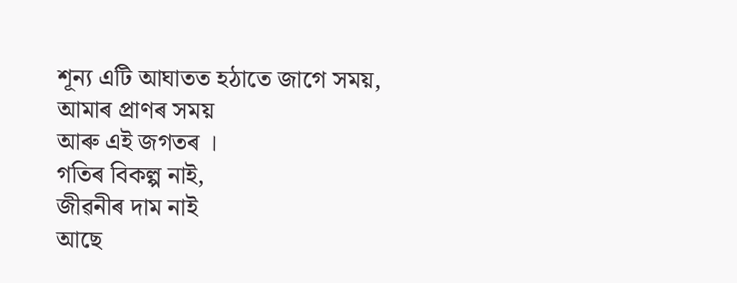শূন্য এটি আঘাতত হঠাতে জাগে সময়,
আমাৰ প্রাণৰ সময়
আৰু এই জগতৰ ।
গতিৰ বিকল্প নাই,
জীৱনীৰ দাম নাই
আছে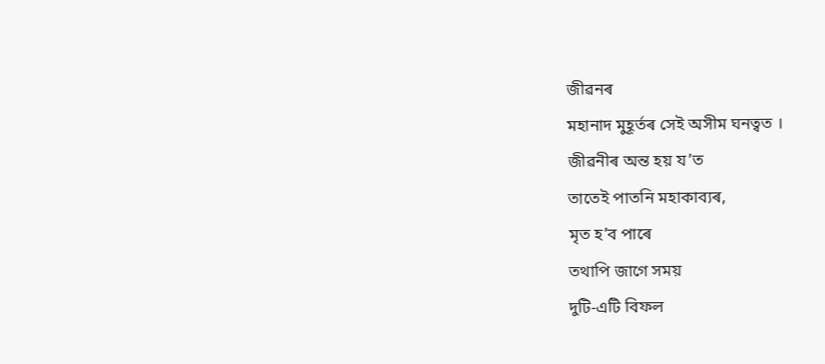জীৱনৰ
মহানাদ মুহূৰ্তৰ সেই অসীম ঘনত্বত ।
জীৱনীৰ অন্ত হয় য’ত
তাতেই পাতনি মহাকাব্যৰ,
মৃত হ’ব পাৰে
তথাপি জাগে সময়
দুটি-এটি বিফল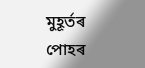মুহূৰ্তৰ
পোহৰ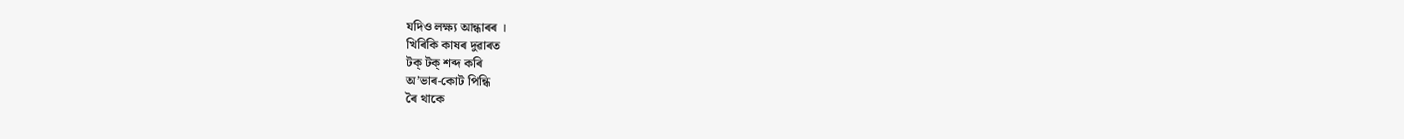যদিও লক্ষ্য আন্ধাৰৰ ।
খিৰিকি কাষৰ দুৱাৰত
টক্ টক্ শব্দ কৰি
অ’ভাৰ-কোট পিন্ধি
ৰৈ থাকে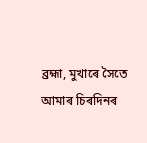ব্রহ্মা, মুখাৰে সৈতে
আমাৰ চিৰদিনৰ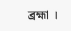ব্রহ্মা ।